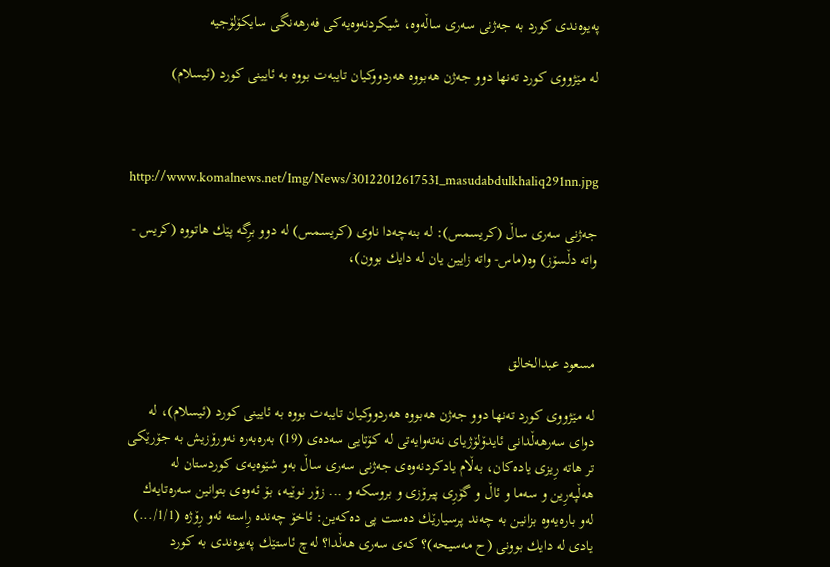په‌یوه‌ندى كورد به‌ جه‌ژنى سه‌رى ساڵەوە، شیكردنه‌وه‌یه‌كى فه‌رهه‌نگى سایكۆلۆجیه‌

له‌ مێژووى كورد ته‌نها دوو جه‌ژن هه‌بووه‌ هه‌ردووكیان تایبه‌ت بووه‌ به‌ ئایینى كورد (ئیسلام)



http://www.komalnews.net/Img/News/30122012617531_masudabdulkhaliq291nn.jpg

جه‌ژنى سه‌رى ساڵ (كریسمس): له‌ بنه‌چه‌دا ناوى (كریسمس) له‌ دوو برِگه‌ پێك هاتووه‌ (كریس - واته‌ دڵسۆز) وه‌(ماس- واته‌ زایین یان له‌ دایك بوون)،



مسعود عبدالخالق

له‌ مێژووى كورد ته‌نها دوو جه‌ژن هه‌بووه‌ هه‌ردووكیان تایبه‌ت بووه‌ به‌ ئایینى كورد (ئیسلام)، له‌ دواى سه‌رهه‌ڵدانى ئایدۆلۆژیاى نه‌ته‌وایه‌تى له‌ كۆتایى سه‌ده‌ى (19) به‌ره‌به‌ره‌ نه‌ورۆزیش به‌ جۆرێكى تر هاته‌ رِیزى یاده‌كان، به‌ڵام یادكردنه‌وه‌ى جه‌ژنى سه‌رى ساڵ به‌و شێوه‌یه‌ى كوردستان له‌ هه‌ڵپه‌رِین و سه‌ما و ئاڵ و گۆرِى پیرۆزى و بروسكه‌ و ... زۆر نوێیه‌، بۆ ئه‌وه‌ى بتوانین سه‌ره‌تایه‌ك له‌و باره‌یه‌وه‌ بزانین به‌ چه‌ند پرسیارێك ده‌ست پى ده‌كه‌ین: ئاخۆ چه‌نده‌ رِاسته‌ ئه‌و رِۆژه‌ (1/1/...) یادى له‌ دایك بوونى (ح مه‌سیحه‌)؟ كه‌ى سه‌رى هه‌ڵدا؟ له‌چ ئاستێك په‌یوه‌ندى به‌ كورد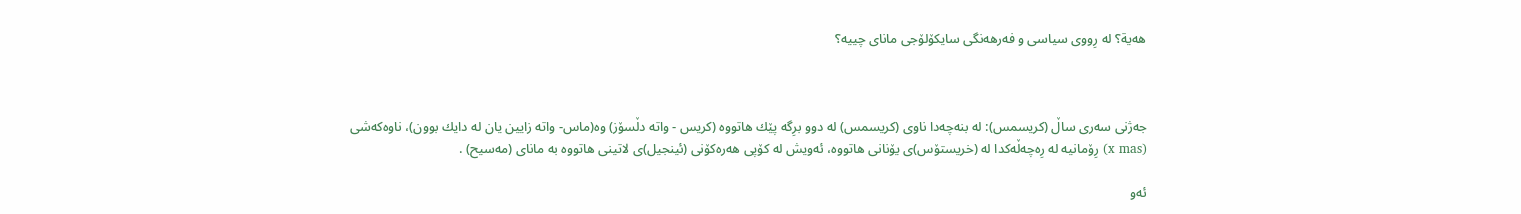هه‌یة؟ له‌ رِووى سیاسى و فه‌رهه‌نگى سایكۆلۆجى ماناى چییه‌؟



جه‌ژنى سه‌رى ساڵ (كریسمس): له‌ بنه‌چه‌دا ناوى (كریسمس) له‌ دوو برِگه‌ پێك هاتووه‌ (كریس - واته‌ دڵسۆز) وه‌(ماس- واته‌ زایین یان له‌ دایك بوون)، ناوه‌كه‌شى (x mas) رِۆمانیه‌ له‌ رِه‌چه‌ڵه‌كدا له‌ (خریستۆس)ى یۆنانى هاتووه‌، ئه‌ویش له‌ كۆپى هه‌ره‌كۆنى (ئینجیل)ى لاتینى هاتووه‌ به‌ ماناى (مه‌سیح) .

ئه‌و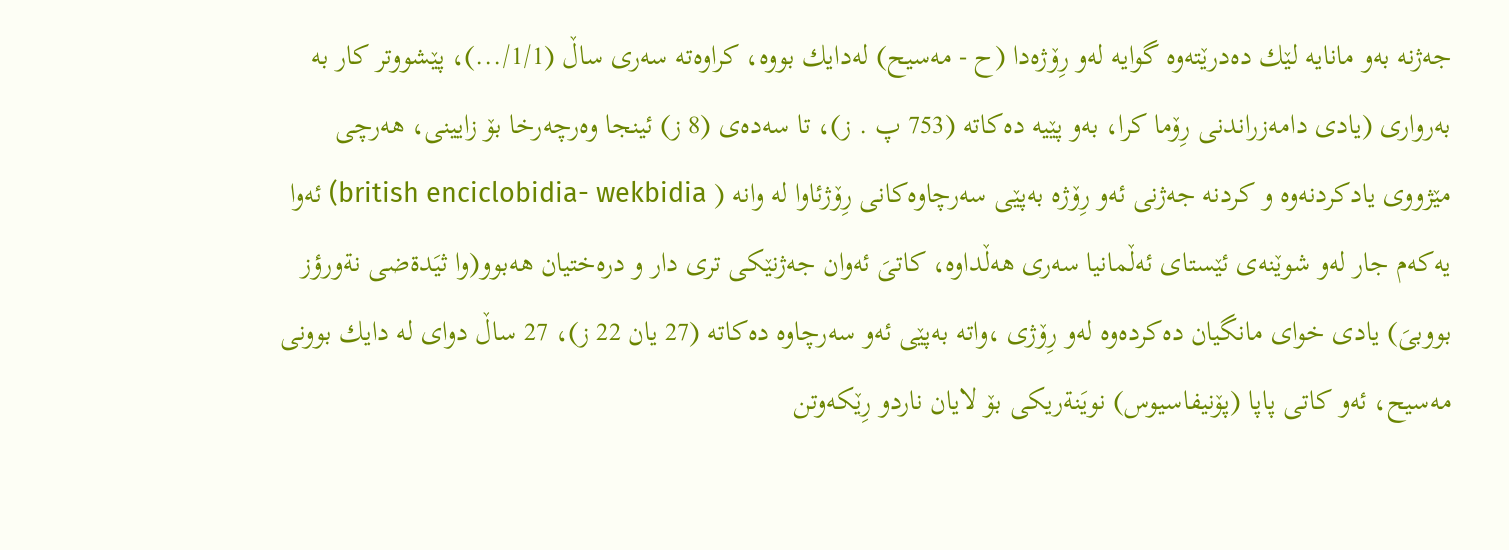جه‌ژنه‌ به‌و مانایه‌ لێك ده‌درێته‌وه‌ گوایه‌ له‌و رِۆژه‌دا (ح - مه‌سیح) له‌دایك بووه‌، كراوه‌ته‌ سه‌رى ساڵ (1/1/...)، پێشووتر كار به‌ به‌روارى (یادى دامه‌زراندنى رِۆما كرا، به‌و پێیه‌ ده‌كاته‌ (753 پ . ز)، تا سه‌ده‌ى (8 ز) ئینجا وه‌رچه‌رخا بۆ زایینى، هه‌رچى مێژووى یادكردنه‌وه‌ و كردنه‌ جه‌ژنى ئه‌و رِۆژه‌ به‌پێى سه‌رچاوه‌‌كانى رِۆژئاوا له‌ وانه‌ ( british enciclobidia- wekbidia) ئه‌وا یه‌كه‌م جار له‌و شوێنه‌ى ئێستاى ئه‌ڵمانیا سه‌رى هه‌ڵداوه‌، كاتىَ ئه‌وان جه‌ژنێكى ترى دار و دره‌ختیان هه‌بوو(وا ثيَدةضى نةورؤز بووبىَ) یادى خواى مانگیان ده‌كرده‌وه‌ له‌و رِۆژى ،واته‌ به‌پێی ئه‌و سه‌رچاوه‌ ده‌كاته‌ (27 یان 22 ز)، 27 ساڵ دواى له‌ دایك بوونى مه‌سیح، ئه‌و كاتى پاپا (پۆنیفاسیوس) نويَنةريكى بۆ لایان ناردو رِێكه‌وتن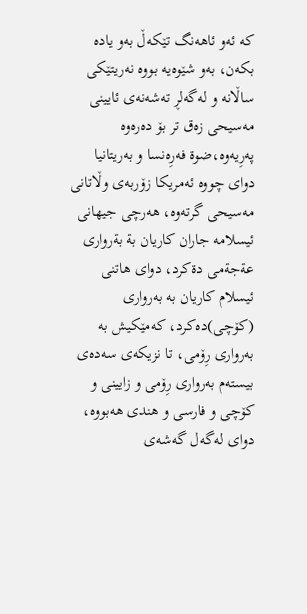كه‌ ئه‌و ئاهه‌نگ تێكه‌ڵ به‌و یاده‌ بكه‌ن، به‌و شێوه‌یه‌ بووه‌ نه‌ریتێكى ساڵانه‌ و له‌گه‌لڕ ته‌شه‌نه‌ى ئایینى مه‌سیحى زه‌ق تر بۆ ده‌ره‌وه‌ په‌رِیه‌وه‌،ضوة فه‌رِه‌نسا و به‌ریتانیا دواى چووه‌ ئه‌مریكا زۆربه‌ى وڵاتانى مه‌سیحى گرته‌وه‌، هه‌رچى جیهانى ئیسلامه‌ جاران كاريان بة بةروارى عةجةمى دةكرد، دواى هاتنى ئيسلام كاریان به‌ به‌روارى (كۆچى)ده‌كرد، كه‌مێكیش به‌ به‌روارى رِۆمى، تا نزیكه‌ى سه‌ده‌ى بیسته‌م به‌روارى رِۆمى و زایینى و كۆچى و فارسى و هندى هه‌بووه‌، دواى له‌گه‌ل گه‌شه‌ى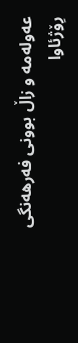عه‌وله‌مه‌ و زاڵ بوونى فه‌رهه‌نگى رِۆژئاوا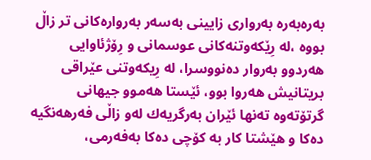به‌ره‌به‌ره‌ به‌روارى زایینى به‌سه‌ر به‌رواره‌كانى تر زاڵ بووه‌ ،له‌ رِێكه‌وتنه‌كانى عوسمانى و رِۆژئاوایى هه‌ردوو به‌روار ده‌نووسرا، له‌ رِیكه‌وتنى عێراقى بریتانیش هه‌روا بوو، ئێستا هه‌موو جیهانى گرتۆته‌وه‌ ته‌نها ئێران به‌رگریه‌ك له‌و زاڵى فه‌رهه‌نگیه‌ ده‌كا و هێشتا كار به‌ كۆچى ده‌كا به‌فه‌رمى،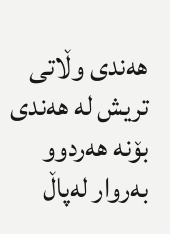هه‌ندى وڵاتى تریش له‌ هه‌ندى بۆنه‌ هه‌ردوو به‌روار له‌پاڵ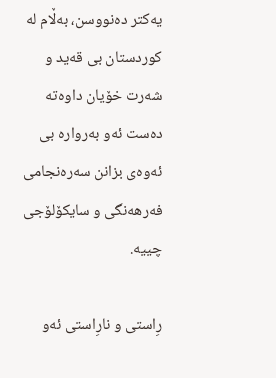یه‌كتر ده‌نووسن، به‌ڵام له‌ كوردستان بى قه‌ید و شه‌رت خۆیان داوه‌ته‌ ده‌ست ئه‌و به‌رواره‌ بى ئه‌وه‌ى بزانن سه‌ره‌نجامى فه‌رهه‌نگى و سایكۆلۆجى چییه‌.

رِاستى و نارِاستى ئه‌و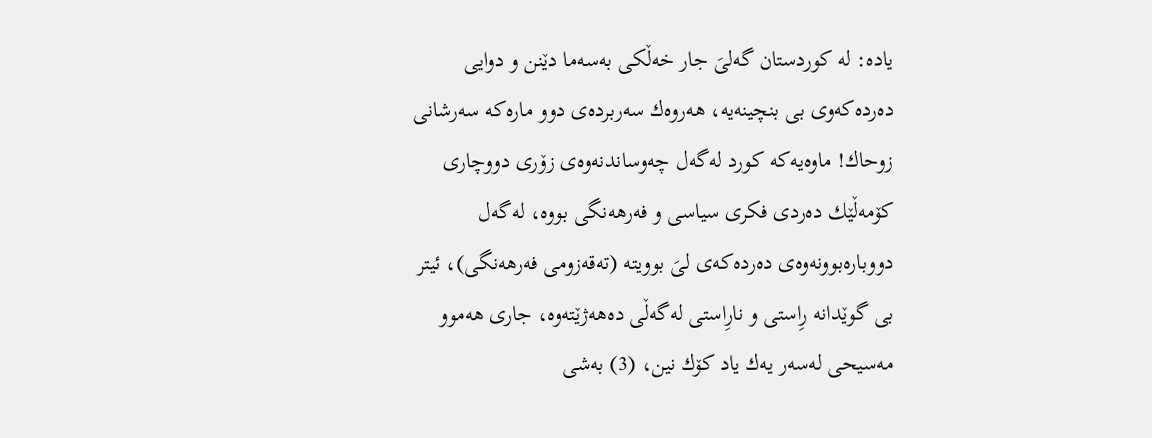یاده‌: له‌ كوردستان گه‌لىَ جار خه‌ڵكى به‌سه‌ما دێنن و دوایى ده‌رده‌كه‌وى بى بنچینه‌یه‌، هه‌روه‌ك سه‌ربرده‌ى دوو ماره‌كه‌ سه‌رشانى زوحاك! ماوه‌یه‌كه‌ كورد له‌گه‌ل چه‌وساندنه‌وه‌ى زۆرى دووچارى كۆمه‌ڵێك ده‌ردى فكرى سیاسى و فه‌رهه‌نگى بووه‌، له‌گه‌ل دووباره‌بوونه‌وه‌ى ده‌رده‌كه‌ى لىَ بوویته‌ (ته‌قه‌زومى فه‌رهه‌نگى)، ئیتر بى گوێدانه‌ رِاستى و نارِاستى له‌گه‌ڵى ده‌هه‌ژێته‌وه‌، جارى هه‌موو مه‌سیحى له‌سه‌ر یه‌ك یاد كۆك نین، (3) به‌شى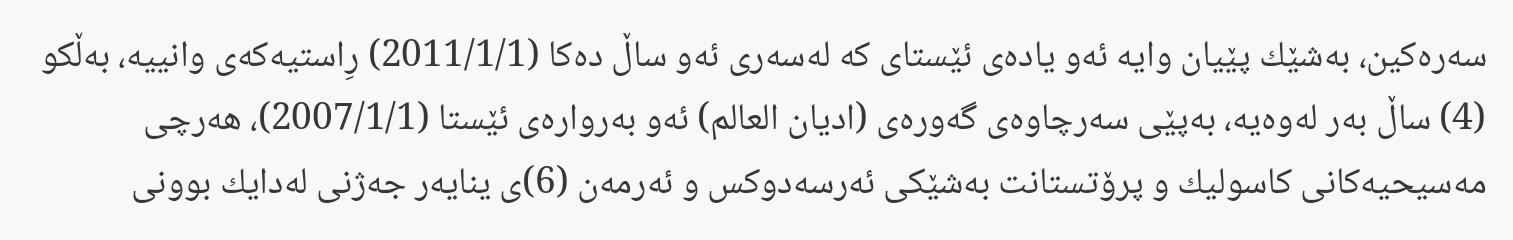سه‌ره‌كین، به‌شێك پێیان وایه‌ ئه‌و یاده‌ى ئێستاى كه‌ له‌سه‌رى ئه‌و ساڵ ده‌كا (2011/1/1) رِاستیه‌كه‌ى وانییه‌، به‌ڵكو (4) ساڵ به‌ر له‌وه‌یه‌، به‌پێى سه‌رچاوه‌ى گه‌وره‌ى (ادیان العالم) ئه‌و به‌رواره‌ى ئێستا (2007/1/1)، هه‌رچى مه‌سیحیه‌كانى كاسولیك و پرۆتستانت به‌شێكى ئه‌رسه‌دوكس و ئه‌رمه‌ن (6)ى ینایه‌ر جه‌ژنى له‌دایك بوونى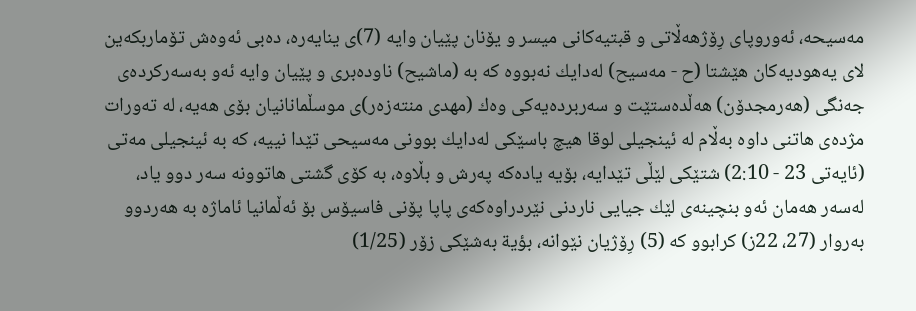مه‌سیحه‌، ئه‌وروپاى رِۆژهه‌ڵاتى و قبتیه‌كانى میسر و یۆنان پێیان وایه‌ (7)ى ینایه‌ره‌، ده‌بى ئه‌وه‌ش تۆماربكه‌ین لاى یه‌هودیه‌كان هێشتا (ح - مه‌سیح) له‌دایك نه‌بووه‌ كه‌ به‌ (ماشیح) ناوده‌برى و پێیان وایه‌ ئه‌و به‌سه‌ركرده‌ى جه‌نگى (هه‌رمجدۆن) هه‌ڵده‌ستێت و سه‌ربرده‌یه‌كى وه‌ك (مهدى منته‌زه‌ر)ى موسڵمانانیان بۆى هه‌یه‌، له‌ ته‌ورات مژده‌ى هاتنى داوه‌ به‌ڵام له‌ ئینجیلى لوقا هیچ باسێكى له‌دایك بوونى مه‌سیحى تێدا نییه‌، كه‌ به‌ ئینجیلى مه‌تى (ئایه‌تى 23 - 2:10) شتێكى لێڵى تێدایه‌، بۆیه‌ یاده‌كه‌ په‌رش و بڵاوه‌، به‌ كۆى گشتى هاتوونه‌ سه‌ر دوو یاد، له‌سه‌ر هه‌مان ئه‌و بنچینه‌ى لێك جیایى ناردنى نێردراوه‌كه‌ى پاپا پۆنى فاسیۆس بۆ ئه‌ڵمانیا ئاماژه‌ به‌ هه‌ردوو به‌روار (27، 22ز) كرابوو كه‌ (5) رِۆژیان نێوانه‌، بؤية به‌شێكى زۆر (1/25)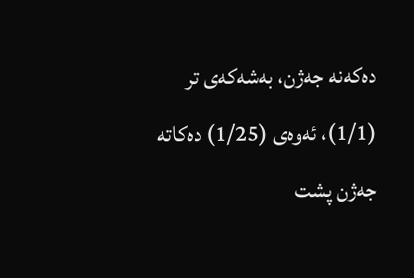ده‌كه‌نه‌ جه‌ژن، به‌شه‌كه‌ى تر (1/1)، ئه‌وه‌ى (1/25) ده‌كاته‌ جه‌ژن پشت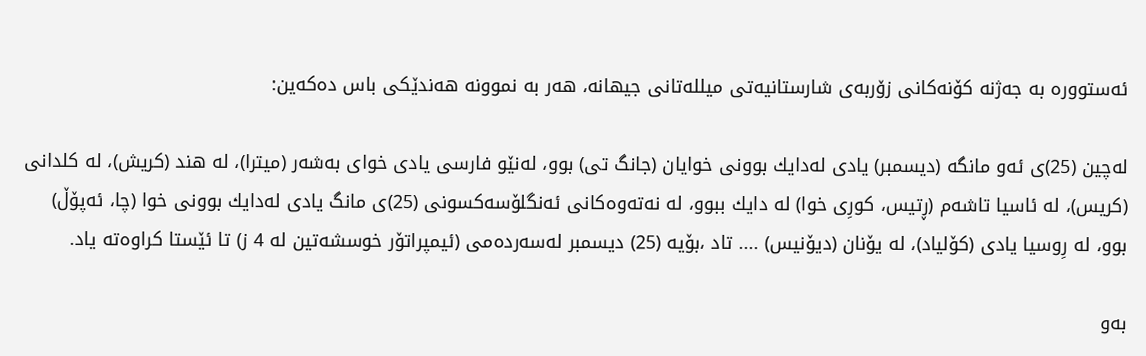ئه‌ستووره‌ به‌ جه‌ژنه‌ كۆنه‌كانى زۆربه‌ى شارستانیه‌تى میلله‌تانى جیهانه‌، هه‌ر به‌ نموونه‌ هه‌ندێكى باس ده‌كه‌ین:

له‌چین (25)ى ئه‌و مانگه‌ (دیسمبر) یادى له‌دایك بوونى خوایان (جانگ تى) بوو، له‌نێو فارسى یادى خواى به‌شه‌ر (میترا)، له‌ هند (كریش)، له‌ كلدانى (كریس)، له‌ ئاسیا تاشه‌م (ڕتیس، كورِى خوا) له‌ دایك ببوو، له‌ نه‌ته‌وه‌كانى ئه‌نگلۆسه‌كسونى (25)ى مانگ یادى له‌دایك بوونى خوا (چا، ئه‌پۆڵ) بوو، له‌ رِوسیا یادى (كۆلیاد)، له‌ یۆنان (دیۆنیس) .... تاد ،بۆیه‌ (25) دیسمبر له‌سه‌رده‌مى (ئیمپراتۆر خوسشه‌تین له‌ 4 ز) تا ئێستا كراوه‌ته‌ یاد.

به‌و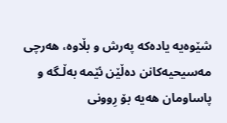شێوه‌یه‌ یاده‌كه‌ په‌رش و بڵاوه‌، هه‌رچى مه‌سیحیه‌كانن ده‌ڵێن ئێمه‌ به‌ڵـگه‌ و پاساومان هه‌یه‌ بۆ رِوونى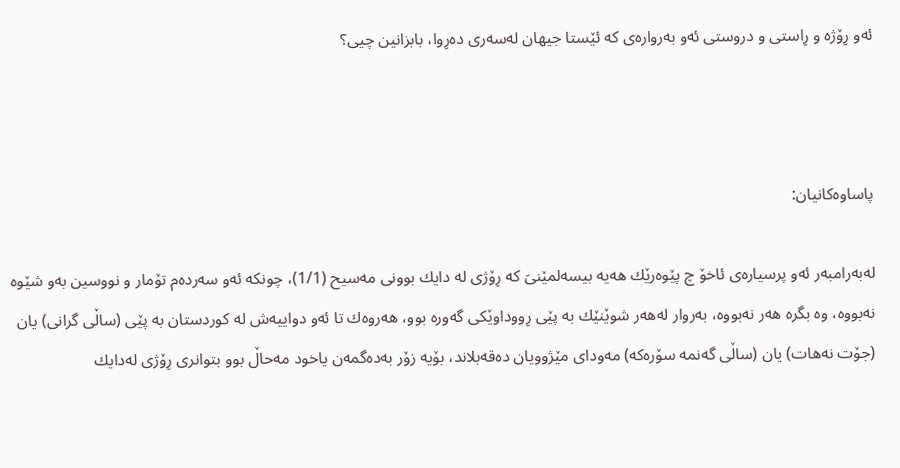ئه‌و رِۆژه‌ و رِاستى و دروستى ئه‌و به‌رواره‌ى كه‌ ئێستا جیهان له‌سه‌رى ده‌رِوا، بابزانین چیی؟



پاساوه‌كانیان:

له‌به‌رامبه‌ر ئه‌و پرسیاره‌ى ئاخۆ چ پێوه‌رێك هه‌یه‌ بیسه‌لمێنىَ كه‌ رِۆژى له‌ دایك بوونى مه‌سیح (1/1)، چونكه‌ ئه‌و سه‌رده‌م تۆمار و نووسین به‌و شێوه‌ نه‌بووه‌، وه‌ بگره‌ هه‌ر نه‌بووه‌، به‌روار له‌هه‌ر شوێنێك به‌ پێى رِووداوێكى گه‌وره‌ بوو، هه‌روه‌ك تا ئه‌و دواییه‌ش له‌ كوردستان به‌ پێى (ساڵى گرانى) یان (جۆت نه‌هات) یان (ساڵى گه‌نمه‌ سۆره‌كه) مه‌وداى مێژوویان ده‌قه‌بلاند، بۆیه‌ زۆر به‌ده‌گمه‌ن یاخود مه‌حاڵ بوو بتوانرى رِۆژى له‌دایك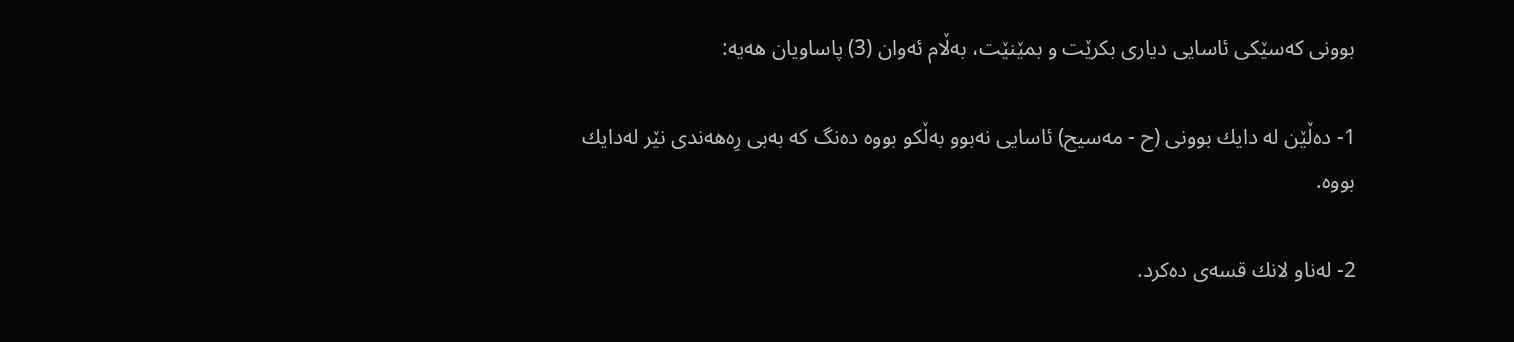بوونى كه‌سێكى ئاسایى دیارى بكرێت و بمێنێت، به‌ڵام ئه‌وان (3) پاساویان هه‌یه‌:

1- ده‌ڵێن له‌ دایك بوونى (ح - مه‌سیح) ئاسایى نه‌بوو به‌ڵكو بووه‌ ده‌نگ كه‌ به‌بى رِه‌هه‌ندى نێر له‌دایك بووه‌.

2- له‌ناو لانك قسه‌ى ده‌كرد.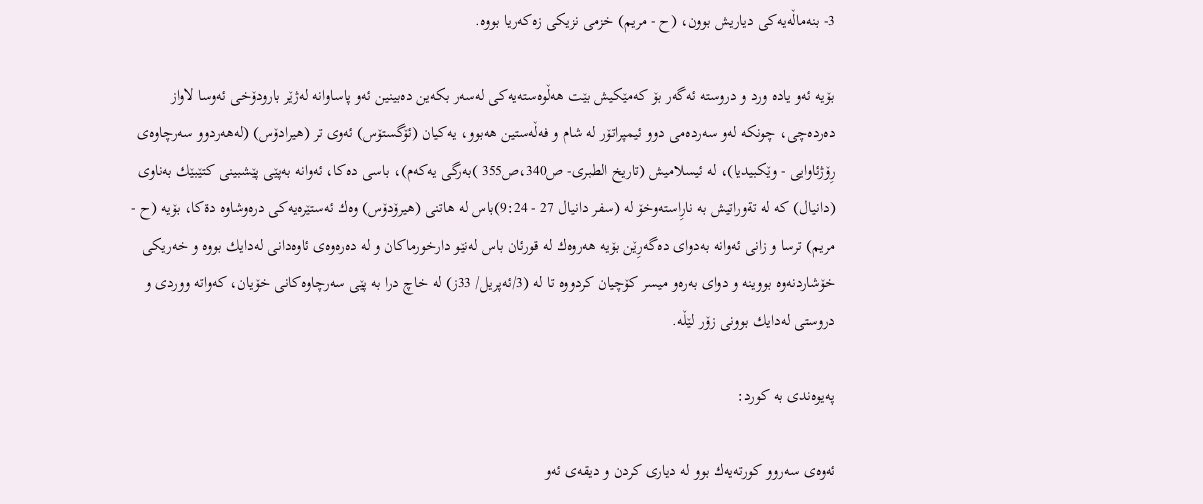3- بنه‌ماڵه‌یه‌كى دیاریش بوون، (ح - مریم) خزمى نزیكى زه‌كه‌ریا بووه‌.

بۆیه‌ ئه‌و یاده‌ ورد و دروسته‌ ئه‌گه‌ر بۆ كه‌مێكیش بێت هه‌ڵوه‌سته‌یه‌كى له‌سه‌ر بكه‌ین ده‌بینین ئه‌و پاساوانه‌ له‌ژێر بارودۆخى ئه‌وسا لاواز ده‌رده‌چى، چونكه‌ له‌و سه‌رده‌مى دوو ئیمپراتۆر له‌ شام و فه‌ڵه‌ستین هه‌بوو، یه‌كیان (ئۆگستۆس) ئه‌وى تر (هیرادۆس) (له‌هه‌ردوو سه‌رچاوه‌ى رِۆژئاوایى - وێكبیدیا)، له‌ ئیسلامیش (تاريخ الطبرى- ص340،ص355 )به‌رگى یه‌كه‌م)، باسى ده‌كا، ئه‌وانه‌ به‌پێى پێشبینى كتێبێك به‌ناوى (دانیال) كه‌ له‌ تةوراتیش به‌ نارِاسته‌وخۆ له‌ (سفر دانیال 27 - 9:24)باس له‌ هاتنى (هیرۆدۆس) وه‌ك ئه‌ستێره‌یه‌كى دره‌وشاوه‌ دةكا، بۆیه‌ (ح - مریم) ترسا و زانى ئه‌وانه‌ به‌دواى ده‌گه‌رِێن بۆیه‌ هه‌روه‌ك له‌ قورئان باس له‌نێو دارخورماكان و له‌ ده‌ره‌وه‌ى ئاوه‌دانى له‌دایك بووه‌ و خه‌ریكى خۆشاردنه‌وه‌ بووینه‌ و دواى به‌ره‌و میسر كۆچیان كردووه‌ تا له‌ (3/ئه‌پریل/ 33ز) له‌ خاچ درا به‌ پێى سه‌رچاوه‌كانى خۆیان، كه‌واته‌ ووردى و دروستى له‌دایك بوونى زۆر لێڵه‌.

په‌یوه‌ندى به‌ كورد:

ئه‌وه‌ى سه‌روو كورته‌یه‌ك بوو له‌ دیارى كردن و دیقه‌ى ئه‌و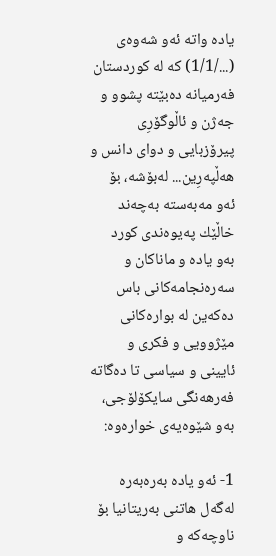یاده‌ واته‌ ئه‌و شه‌وه‌ى (.../1/1) كه‌ له‌ كوردستان فه‌رمیانه‌ ده‌بێته‌ پشوو و جه‌ژن و ئاڵوگۆرِى پیرۆزبایى و دواى دانس و هه‌ڵپه‌رِین... له‌بۆشه‌، بۆ ئه‌و مه‌به‌سته‌ به‌چه‌ند خاڵێك په‌یوه‌ندى كورد به‌و یاده‌ و ماناكان و سه‌ره‌نجامه‌كانى باس ده‌كه‌ین له‌ بواره‌كانى مێژوویى و فكرى و ئایینى و سیاسى تا ده‌گاته‌ فه‌رهه‌نگى سایكۆلۆجى، به‌و شێوه‌یه‌ى خواره‌وه‌:

1- ئه‌و یاده‌ به‌ره‌به‌ره‌ له‌گه‌ل هاتنى به‌ریتانیا بۆ ناوچه‌كه‌ و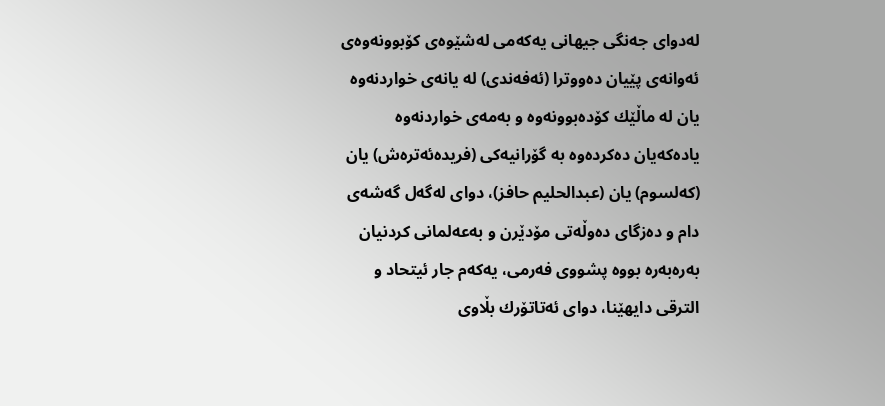له‌دواى جه‌نگى جیهانى یه‌كه‌مى له‌شێوه‌ى كۆبوونه‌وه‌ى ئه‌وانه‌ى پێیان ده‌ووترا (ئه‌فه‌ندى) له‌ یانه‌ى خواردنه‌وه‌ یان له‌ ماڵێك كۆده‌بوونه‌وه‌ و به‌مه‌ى خواردنه‌وه‌ یاده‌كه‌یان ده‌كرده‌وه‌ به‌ گۆرانیه‌كى (فریده‌ئه‌تره‌ش) یان (كه‌لسوم) یان (عبدالحلیم حافز)، دواى له‌گه‌ل گه‌شه‌ى دام و ده‌زگاى ده‌وڵه‌تى مۆدێرن و به‌عه‌لمانى كردنیان به‌ره‌به‌ره‌ بووه‌ پشووى فه‌رمى، یه‌كه‌م جار ئیتحاد و الترقى دایهێنا، دواى ئه‌تاتۆرك بڵاوى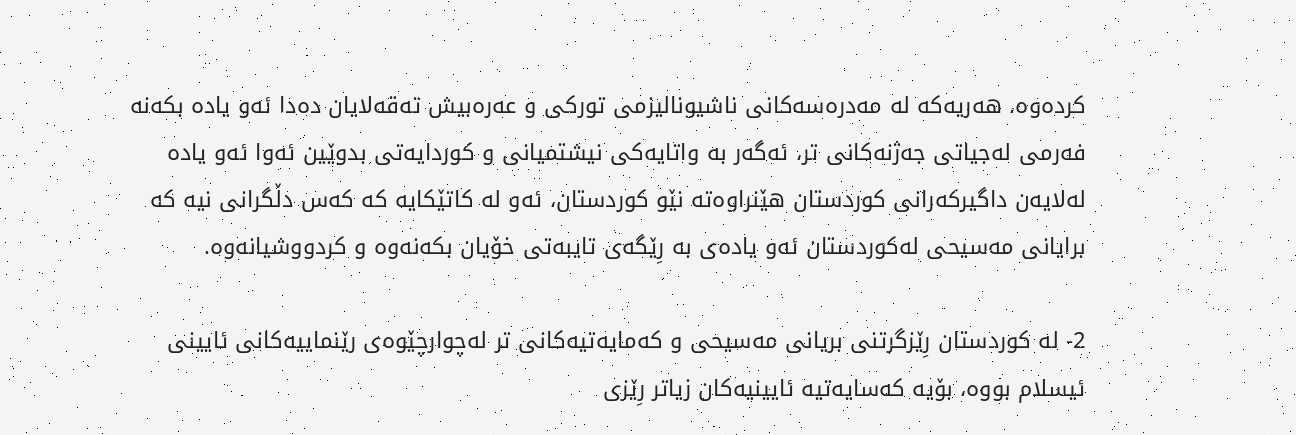كرده‌وه‌، هه‌ریه‌كه‌ له‌ مه‌دره‌سه‌كانى ناشیونالیزمى توركى و عه‌ره‌بیش ته‌قه‌لایان ده‌دا ئه‌و یاده‌ بكه‌نه‌ فه‌رمى له‌جیاتى جه‌ژنه‌كانى تر، ئه‌گه‌ر به‌ واتایه‌كى نیشتمیانى و كوردایه‌تى بدوێین ئه‌وا ئه‌و یاده‌ له‌لایه‌ن داگیركه‌رانى كوردستان هێنراوه‌ته‌ نێو كوردستان، ئه‌و له‌ كاتێكایه‌ كه‌ كه‌س دڵگرانى نیه‌ كه‌ برایانى مه‌سیحى له‌كوردستان ئه‌و یاده‌ى به‌ رِێگه‌ى تایبه‌تى خۆیان بكه‌نه‌وه‌ و كردووشیانه‌وه‌.

2- له‌ كوردستان رِێزگرتنى بریانى مه‌سیحى و كه‌مایه‌تیه‌كانى تر له‌چوارچێوه‌ى رێنماییه‌كانى ئایینى ئیسلام بووه‌، بۆیه‌ كه‌سایه‌تیه‌ ئایینیه‌كان زیاتر رِێزى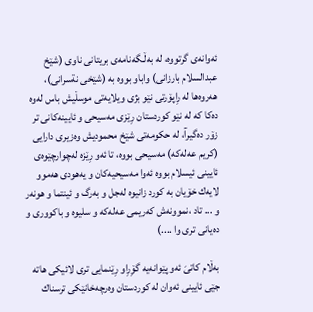ئه‌وانه‌ى گرتووه‌، له‌ به‌ڵـگه‌نامه‌ى بریتانى ناوى (شێخ عبدالسلام بارزانى) واباو بووه‌ به‌ (شێخى نةسرانى)، هه‌روه‌ها له‌ رِاپۆرتى نێو بژى ویلایه‌تى موسڵیش باس له‌وه‌ ده‌كا كه‌ له‌ نێو كوردستان رِێزى مه‌سیحى و ئایینه‌كانى تر زۆر ده‌گیرآ، له‌ حكومه‌تى شێخ محمودیش وه‌زیرى دارایى (كریم عه‌له‌كه‌) مه‌سیحى بووه‌، تا ئه‌و رِێزه‌ له‌چوارچێوه‌ى ئایینى ئیسلام بووه‌ ئه‌وا مه‌سیحیه‌كان و یه‌هودى هه‌موو لایه‌ك خۆیان به‌ كورد زانیوه‌ له‌جل و به‌رگ و ئینتما و هونه‌ر و ... تاد ،نموونه‌ش كه‌ریمى عه‌له‌كه‌ و سلیوه‌ و باكوورى و ده‌یانى ترى وا ....)

به‌ڵام كاتىَ ئه‌و پێوانه‌یه‌ گۆِرِاو رِێنمایى ترى لائیكى هاته‌ جێى ئایینى ئه‌وان له‌ كوردستان وه‌رچه‌خانێكى ترسناك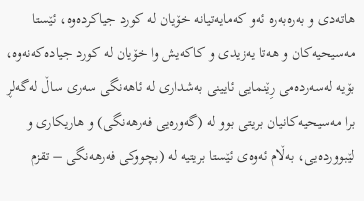هاته‌دى و به‌ره‌به‌ره‌ ئه‌و كه‌مایه‌تیانه‌ خۆیان له‌ كورد جیاكرده‌وه‌، ئێستا مه‌سیحیه‌كان و هه‌تا یه‌زیدى و كاكه‌یش وا خۆیان له‌ كورد جیاده‌كه‌نه‌وه‌، بۆیه‌ له‌سه‌رده‌مى رِێنمایى ئایینى به‌شدارى له‌ ئاهه‌نگى سه‌رى ساڵ له‌گه‌لڕ برا مه‌سیحیه‌كانیان بریتى بوو له‌ (گه‌وره‌یى فه‌رهه‌نگى) و هاریكارى و لێبوورده‌یى، به‌ڵام ئه‌وه‌ى ئێستا بریتیه‌ له‌ (بچووكى فه‌رهه‌نگى – تقزم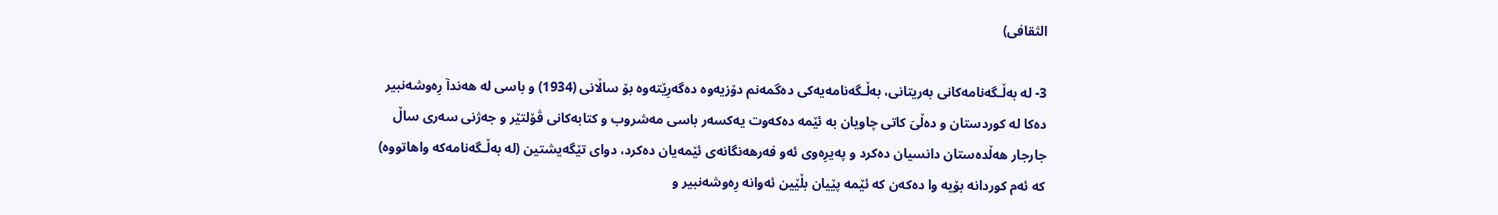الثقافى)

3- له‌ به‌ڵـگه‌نامه‌كانى به‌ریتانى، به‌ڵـگه‌نامه‌یه‌كى ده‌گمه‌نم دۆزیه‌وه‌ ده‌گه‌رِێته‌وه‌ بۆ ساڵانى (1934) و باسى له‌ هه‌ندآ رِه‌وشه‌نبیر ده‌كا له‌ كوردستان و ده‌ڵىَ كاتى چاویان به‌ ئێمه‌ ده‌كه‌وت یه‌كسه‌ر باسى مه‌شروب و كتابه‌كانى ڤۆلتێر و جه‌ژنى سه‌رى ساڵ جارجار هه‌ڵده‌ستان دانسیان ده‌كرد و په‌یرِه‌وى ئه‌و فه‌رهه‌نگانه‌ى ئێمه‌یان ده‌كرد، دواى تێگه‌یشتین (له‌ به‌ڵـگه‌نامه‌كه‌ واهاتووه‌) كه‌ ئه‌م كوردانه‌ بۆیه‌ وا ده‌كه‌ن كه‌ ئێمه‌ پێیان بڵێین ئه‌وانه‌ رِه‌وشه‌نبیر و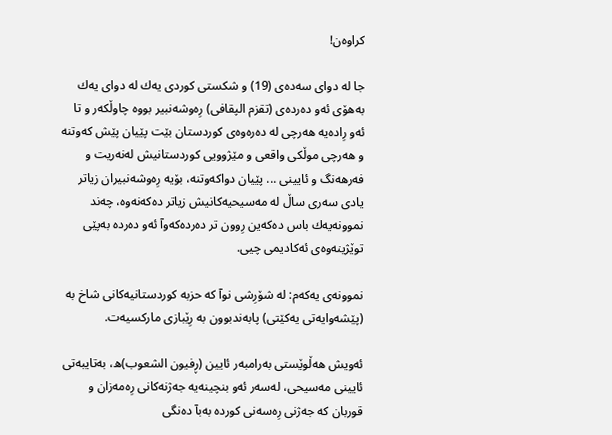كراوه‌ن!

جا له‌ دواى سه‌ده‌ى (19) و شكستى كوردى یه‌ك له‌ دواى یه‌ك به‌هۆى ئه‌و ده‌رده‌ى (تقزم الپقافى) رِه‌وشه‌نبیر بووه‌ چاوڵكه‌ر و تا ئه‌و رِاده‌یه‌ هه‌رچى له‌ ده‌ره‌وه‌ى كوردستان بێت پێیان پێش كه‌وتنه‌ و هه‌رچى موڵكى واقعى و مێژوویى كوردستانیش له‌نه‌ریت و فه‌رهه‌نگ و ئایینى ... پێیان دواكه‌وتنه‌، بۆیه‌ رِه‌وشه‌نبیران زیاتر یادى سه‌رى ساڵ له‌ مه‌سیحیه‌كانیش زیاتر ده‌كه‌نه‌وه‌، چه‌ند نموونه‌یه‌ك باس ده‌كه‌ین رِوون تر ده‌رده‌كه‌وآ ئه‌و ده‌رده‌ به‌پێى توێژینه‌وه‌ى ئه‌كادیمى چیی.

نموونه‌ى یه‌كه‌م: له‌ شۆرِشى نوآ كه‌ حزبه‌ كوردستانیه‌كانى شاخ به‌ (پێشه‌وایه‌تى یه‌كێتى) پابه‌ندبوون به‌ رِێبازى ماركسیه‌ت.

ئه‌ویش هه‌ڵوێستى به‌رامبه‌ر ئایین (ڕفیون الشعوب)ه‌، به‌تایبه‌تى ئایینى مه‌سیحى، له‌سه‌ر ئه‌و بنچینه‌یه‌ جه‌ژنه‌كانى رِه‌مه‌زان و قوربان كه‌ جه‌ژنى رِه‌سه‌نى كورده‌ به‌بآ ده‌نگى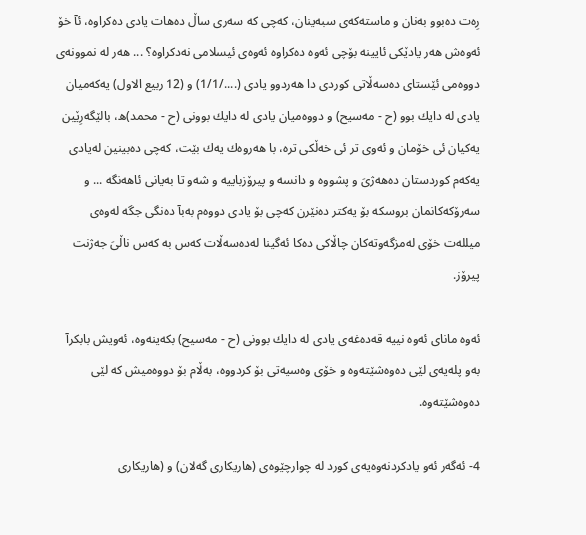رِه‌ت ده‌بوو به‌نان و ماسته‌كه‌ى سبه‌ینان، كه‌چى كه‌ سه‌رى ساڵ ده‌هات یادى ده‌كراوه‌، ئآ خۆ ئه‌وه‌ش هه‌ر یادێكى ئایینه‌ بۆچى ئه‌وه‌ ده‌كراوه‌ ئه‌وه‌ى ئیسلامى نه‌دكراوه‌؟ ... هه‌ر له‌ نموونه‌ى دووه‌مى ئێستاى ده‌سه‌ڵاتى كوردى دا هه‌ردوو یادى (..../1/1) و (12 ربیع الاول) یه‌كه‌میان یادى له‌ دایك بوو (ح - مه‌سیح) و دووه‌میان یادى له‌ دایك بوونى (ح - محمد)ه‌، بالێگه‌رِێین یه‌كیان ئى خۆمان و ئه‌وى تر ئى خه‌ڵكى تره‌، با هه‌روه‌ك یه‌ك بێت، كه‌چى ده‌بینین له‌یادى یه‌كه‌م كوردستان ده‌هه‌ژىَ و پشووه‌ و دانسه‌ و پیرۆزباییه‌ و شه‌و تا به‌یانى ئاهه‌نگه‌ ... و سه‌رۆكه‌كانمان بروسكه‌ بۆ یه‌كتر ده‌نێرن كه‌چى بۆ یادى دووه‌م به‌بآ ده‌نگى جگه‌ له‌وه‌ى میلله‌ت خۆى له‌مزگه‌وته‌كان چاڵاكى ده‌كا ئه‌گینا له‌ده‌سه‌ڵات كه‌س به‌ كه‌س ناڵىَ جه‌ژنت پیرۆز.

ئه‌وه‌ ماناى ئه‌وه‌ نییه‌ قه‌ده‌غه‌ى یادى له‌ دایك بوونى (ح - مه‌سیح) بكه‌ینه‌وه‌، ئه‌ویش بابكرآ به‌و پله‌یه‌ى لێى ده‌وه‌شێته‌وه‌ و خۆى وه‌سیه‌تى بۆ كردووه‌، به‌ڵام بۆ دووه‌میش كه‌ لێى ده‌وه‌شێته‌وه‌.

4- ئه‌گه‌ر ئه‌و یادكردنه‌وه‌یه‌ى كورد له‌ چوارچێوه‌ى (هاریكارى گه‌لان) و (هاریكارى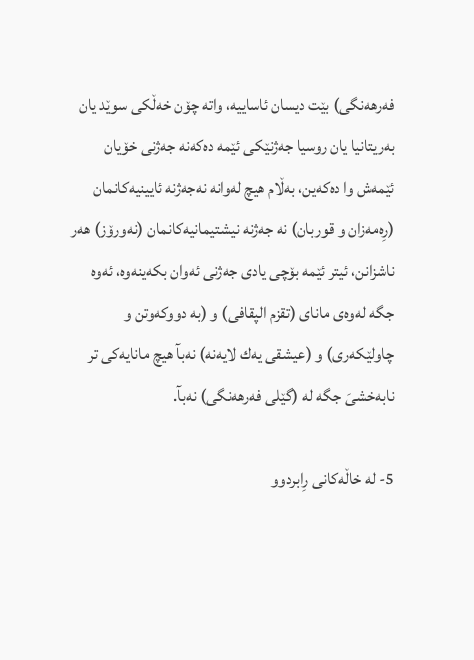فه‌رهه‌نگى) بێت دیسان ئاساییه‌، واته‌ چۆن خه‌ڵكى سوێد یان به‌ریتانیا یان روسیا جه‌ژنێكى ئێمه‌ ده‌كه‌نه‌ جه‌ژنى خۆیان ئێمه‌ش وا ده‌كه‌ین، به‌ڵام هیچ له‌وانه‌ نه‌جه‌ژنه‌ ئایینیه‌كانمان (رِه‌مه‌زان و قوربان) نه‌ جه‌ژنه‌ نیشتیمانیه‌كانمان (نه‌ورۆز) هه‌ر ناشزانن، ئیتر ئێمه‌ بۆچى یادى جه‌ژنى ئه‌وان بكه‌ینه‌وه‌، ئه‌وه‌ جگه‌ له‌وه‌ى ماناى (تقزم الپقافى) و (به‌ دووكه‌وتن و چاولێكه‌رى) و (عیشقى یه‌ك لایه‌نه‌) نه‌بآ هیچ مانایه‌كى تر نابه‌خشىَ جگه‌ له‌ (گێلى فه‌رهه‌نگى) نه‌بآ.

5- له‌ خاڵه‌كانى رِابردوو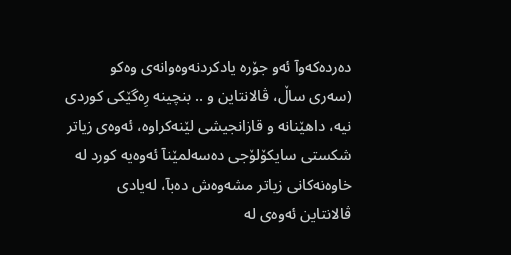ده‌رده‌كه‌وآ ئه‌و جۆره‌ یادكردنه‌وه‌وانه‌ى وه‌كو (سه‌رى ساڵ، ڤالانتاین و .. بنچینه‌ رِه‌گێكى كوردى نیه‌، داهێنانه‌ و قازانجیشى لێنه‌كراوه‌، ئه‌وه‌ى زیاتر شكستى سایكۆلۆجى ده‌سه‌لمێنآ ئه‌وه‌یه‌ كورد له‌ خاوه‌نه‌كانى زیاتر مشه‌وه‌ش ده‌بآ، له‌یادى ڤالانتاین ئه‌وه‌ى له‌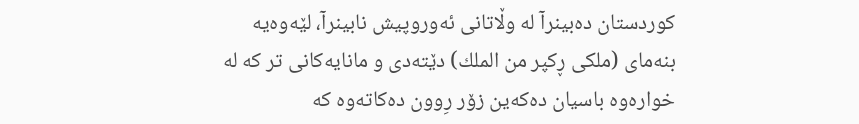كوردستان ده‌بینرآ له‌ وڵاتانى ئه‌وروپیش نابینرآ، لێه‌وه‌یه‌ بنه‌ماى (ملكی ڕكپر من الملك) دێته‌دى و مانایه‌كانى تر كه‌ له‌ خواره‌وه‌ باسیان ده‌كه‌ین زۆر رِوون ده‌كاته‌وه‌ كه‌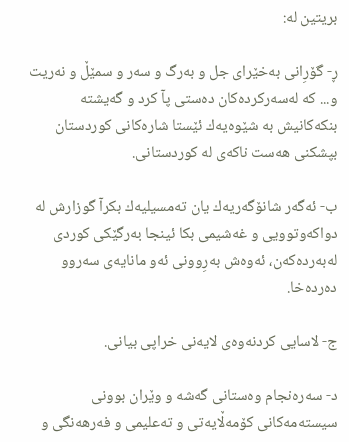بریتین له‌:

ڕ‌- گۆرِانى به‌خێرای جل و به‌رگ و سه‌ر و سمێڵ و نه‌ریت و... كه‌ له‌سه‌ركرده‌كان ده‌ستى پآ كرد و گه‌یشته‌ بنكه‌كانیش به‌ شێوه‌یه‌ك ئێستا شاره‌كانى كوردستان بپشكنى هه‌ست ناكه‌ى له‌ كوردستانى.

ب‌- ئه‌گه‌ر شانۆگه‌ریه‌ك یان ته‌مسیلیه‌ك بكرآ گوزارش له‌ دواكه‌وتوویى و غه‌شیمى بكا ئینجا به‌رگێكى كوردى له‌به‌رده‌كه‌ن، ئه‌وه‌ش به‌رِوونى ئه‌و مانایه‌ى سه‌روو ده‌رده‌خا.

ج‌- لاسایى كردنه‌وه‌ى لایه‌نى خراپى بیانى.

د- سه‌ره‌نجام وه‌ستانى گه‌شه‌ و وێران بوونى سیسته‌مه‌كانى كۆمه‌ڵایه‌تى و ته‌علیمى و فه‌رهه‌نگى و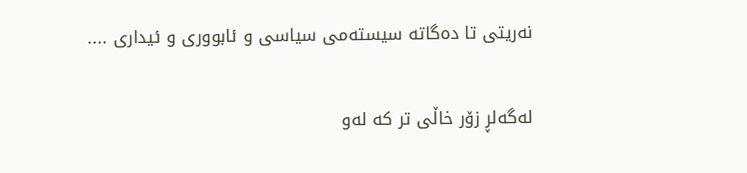نه‌ریتى تا ده‌گاته‌ سیسته‌مى سیاسى و ئابوورى و ئیدارى ....

له‌گه‌لڕ زۆر خاڵى تر كه‌ له‌و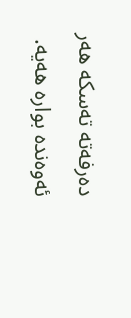ده‌رفه‌ته‌ ته‌سكه‌ هه‌ر ئه‌وه‌نده‌ بواره‌ هه‌یه‌.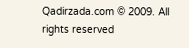Qadirzada.com © 2009. All rights reserved